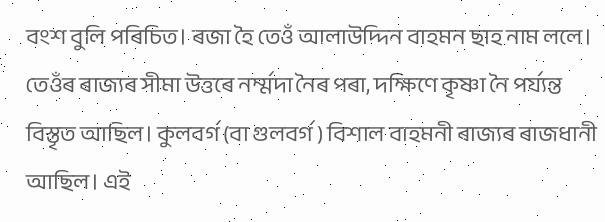বংশ বুলি পৰিচিত। ৰজা হৈ তেওঁ আলাউদ্দিন বাহমন ছাহ নাম ললে। তেওঁৰ ৰাজ্যৰ সীমা উত্তৰে নৰ্ম্মদা নৈৰ পৰা, দক্ষিণে কৃষ্ণা নৈ পৰ্য্যন্ত বিস্তৃত আছিল। কুলবৰ্গ (বা গুলবৰ্গ ) বিশাল বাহমনী ৰাজ্যৰ ৰাজধানী আছিল। এই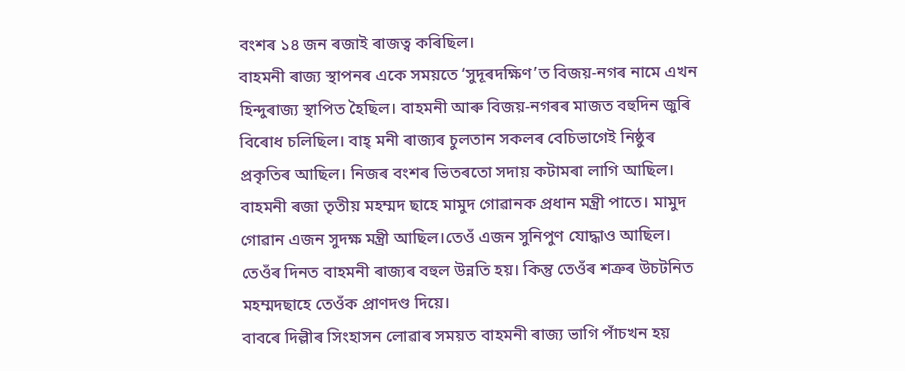বংশৰ ১৪ জন ৰজাই ৰাজত্ব কৰিছিল।
বাহমনী ৰাজ্য স্থাপনৰ একে সময়তে ‘সুদূৰদক্ষিণ’ত বিজয়-নগৰ নামে এখন হিন্দুৰাজ্য স্থাপিত হৈছিল। বাহমনী আৰু বিজয়-নগৰৰ মাজত বহুদিন জুৰি বিৰোধ চলিছিল। বাহ্ মনী ৰাজ্যৰ চুলতান সকলৰ বেচিভাগেই নিষ্ঠুৰ প্ৰকৃতিৰ আছিল। নিজৰ বংশৰ ভিতৰতো সদায় কটামৰা লাগি আছিল।
বাহমনী ৰজা তৃতীয় মহম্মদ ছাহে মামুদ গোৱানক প্ৰধান মন্ত্ৰী পাতে। মামুদ গোৱান এজন সুদক্ষ মন্ত্ৰী আছিল।তেওঁ এজন সুনিপুণ যোদ্ধাও আছিল। তেওঁৰ দিনত বাহমনী ৰাজ্যৰ বহুল উন্নতি হয়। কিন্তু তেওঁৰ শত্ৰুৰ উচটনিত মহম্মদছাহে তেওঁক প্ৰাণদণ্ড দিয়ে।
বাবৰে দিল্লীৰ সিংহাসন লোৱাৰ সময়ত বাহমনী ৰাজ্য ভাগি পাঁচখন হয়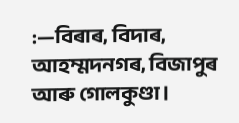:—বিৰাৰ, বিদাৰ, আহম্মদনগৰ, বিজাপুৰ আৰু গোলকুণ্ডা।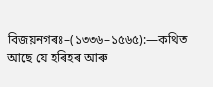বিজয়নগৰঃ–(১৩৩৬–১৫৬৫):—কথিত আছে যে হৰিহৰ আৰু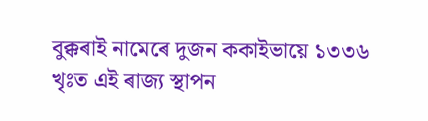বুক্কৰাই নামেৰে দুজন ককাইভায়ে ১৩৩৬ খৃঃত এই ৰাজ্য স্থাপন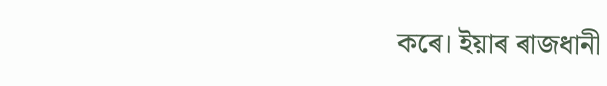কৰে। ইয়াৰ ৰাজধানী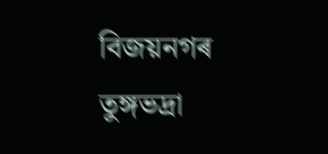বিজয়নগৰ তুঙ্গভদ্ৰা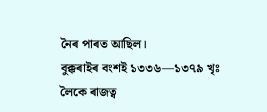নৈৰ পাৰত আছিল।
বুক্কৰাইৰ বংশই ১৩৩৬—১৩৭৯ খৃঃ লৈকে ৰাজত্ব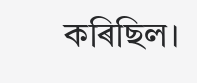কৰিছিল।